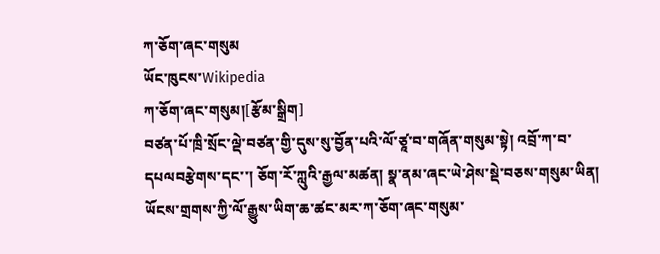ཀ་ཅོག་ཞང་གསུམ
ཡོང་ཁུངས་Wikipedia
ཀ་ཅོག་ཞང་གསུམ།[རྩོམ་སྒྲིག]
བཙན་པོ་ཁྲི་སྲོང་ལྡེ་བཙན་གྱི་དུས་སུ་བྱོན་པའི་ལོ་ཙཱ་བ་གཞོན་གསུམ་སྟེ། འབྲོ་ཀ་བ་དཔལབརྩེགས་དང་་། ཅོག་རོ་ཀླུའི་རྒྱལ་མཚན། སྣ་ནམ་ཞང་ཡེ་ཤེས་སྡེ་བཅས་གསུམ་ཡིན། ཡོངས་གྲགས་ཀྱི་ལོ་རྒྱུས་ཡིག་ཆ་ཚང་མར་ཀ་ཅོག་ཞང་གསུམ་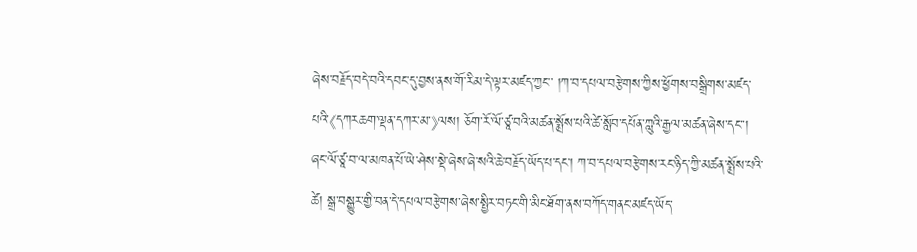ཞེས་བརྗོད་བདེ་བའི་དབང་དུ་བྱས་ནས་གོ་རིམ་དེ་ལྟར་མཛད་ཀྱང་་ །ཀ་བ་དཔལ་བརྩེགས་ཀྱིས་ཕྱོགས་བསྒྲིགས་མཛད་པའི་《དཀརཆག་ལྡན་དཀར་མ་》ལས། ཅོག་རོ་ལོ་ཙཱ་བའི་མཚན་སྨྲོས་པའི་ཚེ་སློབ་དཔོན་ཀླུའི་རྒྱལ་མཚན་ཞེས་དང་་། ཞང་ལོ་ཙཱ་བ་ལ་མཁན་པོ་ཡེ་ཤེས་སྡེ་ཞེས་ཞེ་སའི་ཆེ་བརྗོད་ཡོད་པ་དང་། ཀ་བ་དཔལ་བརྩེགས་རང་ཉིད་ཀྱི་མཚན་སྨྲོས་པའི་ཚེ། སྒྲ་བསྒྱུར་གྱི་བན་དེ་དཔལ་བརྩེགས་ཞེས་སྤྱིར་བཏང་གི་མིང་ཐོག་ནས་བཀོད་གནང་མཛད་ཡོད་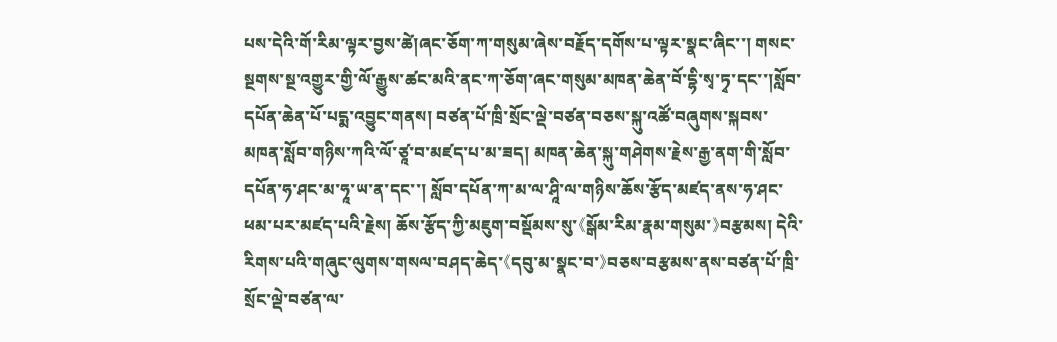པས་དེའི་གོ་རིམ་ལྟར་བྱས་ཚེ།ཞང་ཅོག་ཀ་གསུམ་ཞེས་བརྗོད་དགོས་པ་ལྟར་སྣང་ཞིང་་། གསང་སྔགས་སྔ་འགྱུར་གྱི་ལོ་རྒྱུས་ཚང་མའི་ནང་ཀ་ཅོག་ཞང་གསུམ་མཁན་ཆེན་བོ་དྷི་སྭ་ཏྭ་དང་་།སློབ་དཔོན་ཆེན་པོ་པདྨ་འབྱུང་གནས། བཙན་པོ་ཁྲི་སྲོང་ལྡེ་བཙན་བཅས་སྐུ་འཚོ་བཞུགས་སྐབས་མཁན་སློབ་གཉིས་ཀའི་ལོ་ཙཱ་བ་མཛད་པ་མ་ཟད། མཁན་ཆེན་སྐུ་གཤེགས་རྗེས་རྒྱ་ནག་གི་སློབ་དཔོན་ཧ་ཤང་མ་ཧཱ་ཡ་ན་དང་་། སློབ་དཔོན་ཀ་མ་ལ་ཤཱི་ལ་གཉིས་ཆོས་རྩོད་མཛད་ནས་ཧ་ཤང་ཕམ་པར་མཛད་པའི་རྗེས། ཆོས་རྩོད་ཀྱི་མཇུག་བསྡོམས་སུ་《སྒོམ་རིམ་རྣམ་གསུམ་》བརྩམས། དེའི་རིགས་པའི་གཞུང་ལུགས་གསལ་བཤད་ཆེད་《དབུ་མ་སྣང་བ་》བཅས་བརྩམས་ནས་བཙན་པོ་ཁྲི་སྲོང་ལྡེ་བཙན་ལ་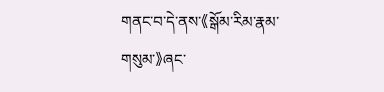གནང་བ་དེ་ནས་《སྒོམ་རིམ་རྣམ་གསུམ་》ཞང་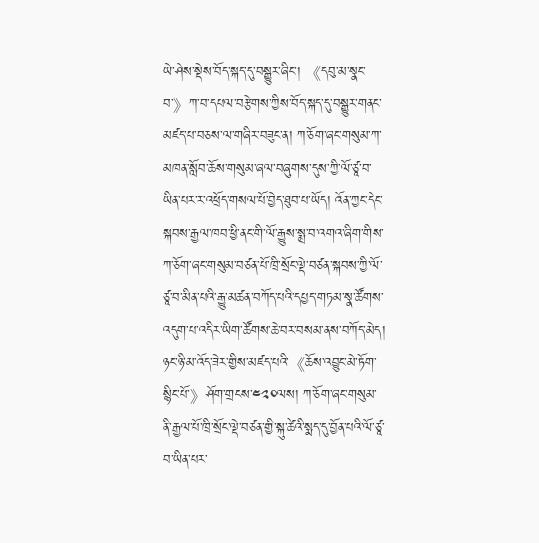ཡེ་ཤེས་སྡེས་བོད་སྐད་དུ་བསྒྱུར་ཞིང་། 《དབུ་མ་སྣང་བ་》ཀ་བ་དཔལ་བརྩེགས་ཀྱིས་བོད་སྐད་དུ་བསྒྱུར་གནང་མཛད་པ་བཅས་ལ་གཞིར་བཟུང་ན། ཀ་ཅོག་ཞང་གསུམ་ཀ་མཁན་སློབ་ཆོས་གསུམ་ཞལ་བཞུགས་དུས་ཀྱི་ལོ་ཙཱ་བ་ཡིན་པར་ར་འཕྲོད་གསལ་པོ་བྱེད་ཐུབ་པ་ཡོད། འོན་ཀྱང་དེང་སྐབས་རྒྱལ་ཁབ་ཕྱི་ནང་གི་ལོ་རྒྱུས་སྨྲ་བ་འགའ་ཞིག་གིས་ཀ་ཅོག་ཞང་གསུམ་བཙན་པོ་ཁྲི་སྲོང་ལྡེ་བཙན་སྐབས་ཀྱི་ལོ་ཙཱ་བ་མིན་པའི་རྒྱུ་མཚན་བཀོད་པའི་དཔྱད་གཏམ་སྣ་ཚོགས་འདུག་པ་འདིར་ཡིག་ཚོགས་ཆེ་བར་བསམ་ནས་བཀོད་མེད། ཉང་ཉི་མ་འོད་ཟེར་གྱིས་མཛད་པའི་《ཆོས་འབྱུང་མེ་ཏོག་སྙིང་པོ་》ཤོག་གྲངས་༤༢༠ལས། ཀ་ཅོག་ཞང་གསུམ་ནི་རྒྱལ་པོ་ཁྲི་སྲོང་ལྡེ་བཙན་གྱི་སྐུ་ཚེའི་སྨད་དུ་བྱོན་པའི་ལོ་ཙཱ་བ་ཡིན་པར་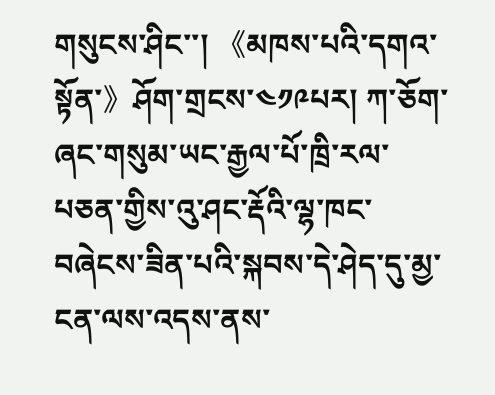གསུངས་ཤིང་་། 《མཁས་པའི་དགའ་སྟོན་》ཤོག་གྲངས་༤༡༩པར། ཀ་ཅོག་ཞང་གསུམ་ཡང་རྒྱལ་པོ་ཁྲི་རལ་པཅན་གྱིས་འུ་ཤང་རྡོའི་ལྷ་ཁང་བཞེངས་ཟིན་པའི་སྐབས་དེ་ཤེད་དུ་མྱ་ངན་ལས་འདས་ནས་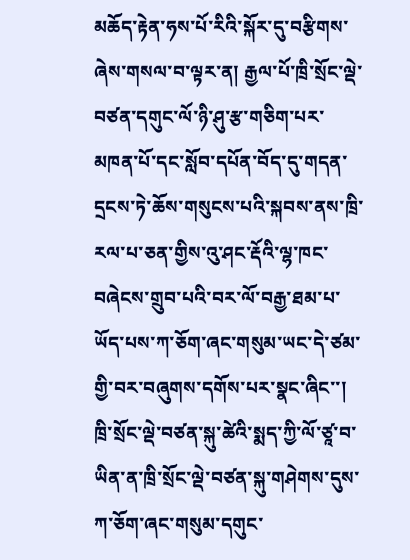མཆོད་རྟེན་ཧས་པོ་རིའི་སྐོར་དུ་བརྩིགས་ཞེས་གསལ་བ་ལྟར་ན། རྒྱལ་པོ་ཁྲི་སྲོང་ལྡེ་བཙན་དགུང་ལོ་ཉི་ཤུ་རྩ་གཅིག་པར་མཁན་པོ་དང་སློབ་དཔོན་བོད་དུ་གདན་དྲངས་ཏེ་ཆོས་གསུངས་པའི་སྐབས་ནས་ཁྲི་རལ་པ་ཅན་གྱིས་འུ་ཤང་རྡོའི་ལྷ་ཁང་བཞེངས་གྲུབ་པའི་བར་ལོ་བརྒྱ་ཐམ་པ་ཡོད་པས་ཀ་ཅོག་ཞང་གསུམ་ཡང་དེ་ཙམ་གྱི་བར་བཞུགས་དགོས་པར་སྣང་ཞིང་་། ཁྲི་སྲོང་ལྡེ་བཙན་སྐུ་ཚེའི་སྨད་ཀྱི་ལོ་ཙཱ་བ་ཡིན་ན་ཁྲི་སྲོང་ལྡེ་བཙན་སྐུ་གཤེགས་དུས་ཀ་ཅོག་ཞང་གསུམ་དགུང་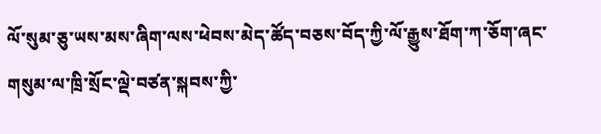ལོ་སུམ་ཅུ་ཡས་མས་ཞིག་ལས་ཕེབས་མེད་ཚོད་བཅས་བོད་ཀྱི་ལོ་རྒྱུས་ཐོག་ཀ་ཅོག་ཞང་གསུམ་ལ་ཁྲི་སྲོང་ལྡེ་བཙན་སྐབས་ཀྱི་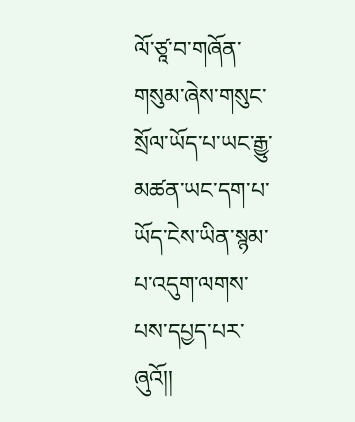ལོ་ཙཱ་བ་གཞོན་གསུམ་ཞེས་གསུང་སྲོལ་ཡོད་པ་ཡང་རྒྱུ་མཚན་ཡང་དག་པ་ཡོད་ངེས་ཡིན་སྙམ་པ་འདུག་ལགས་པས་དཔྱད་པར་ཞུའོ།།